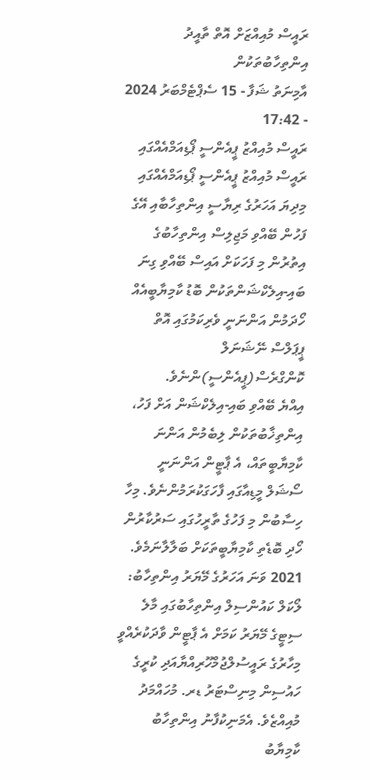ރައީސް މުއިއްޒަށް އޮތް ތާއީދު އިންތިހާބުތަކުން
އާމިނަތު ޝަފާ - 15 ސެޕްޓެމްބަރު 2024 - 17:42
ރައީސް މުއިއްޒު ޕީއެންސީ ޕޯޑިއަމްއެއްގައި
ރައީސް މުއިއްޒު ޕީއެންސީ ޕޯޑިއަމްއެއްގައި
މިދިޔަ އަހަރުގެ ރިޔާސީ އިންތިހާބާއި އޭގެ ފަހުން ބޭއްވި މަޖިލިސް އިންތިހާބުގެ އިތުރުން މި ފަހަކަށް އައިސް ބޭއްވި ގިނަ ބައި-އިލެކްޝަންތަކުން ބޮޑު ކާމިޔާބީއެއް ހޯދަމުން އަންނަނީ ވެރިކަމުގައި އޮތް ޕީޕަލްސް ނޭޝަނަލް ކޮންގްރެސް(ޕީއެންސީ)ންނެވެ.
އިއްޔެ ބޭއްވި ބައި-އިލެކްޝަން އަށް ފަހު، އިންތިޚާބުތަކުން ލިބެމުން އަންނަ ކާމިޔާބީތައް، އެ ޕާޓީން އަންނަނީ ސޯޝަލް މީޑިއާގައި ފާހަގަކުރަމުންނެވެ. މިހާ ހިސާބުން މި ފަހުގެ ތާރީހުގައި ސަރުކާރުން ހޯދި ބޮޑެތި ކާމިޔާބީތަކަށް ބަލާލާނަމެވެ.
2021 ވަނަ އަހަރުގެ މޭޔަރު އިންތިހާބު:
ލޯކަލް ކައުންސިލް އިންތިހާބުގައި މާލެ ސިޓީގެ މޭޔަރު ކަމަށް އެ ޕާޓީން ވާދަކުރެއްވީ މިހާރުގެ ރައީސުލްޖުމްހޫރިއްޔާއަދި ކުރީގެ ހައުސިން މިނިސްޓަރު ޑރ. މުހައްމަދު މުއިއްޒެވެ. އެމަނިކުފާނު އިންތިހާބު ކާމިޔާބު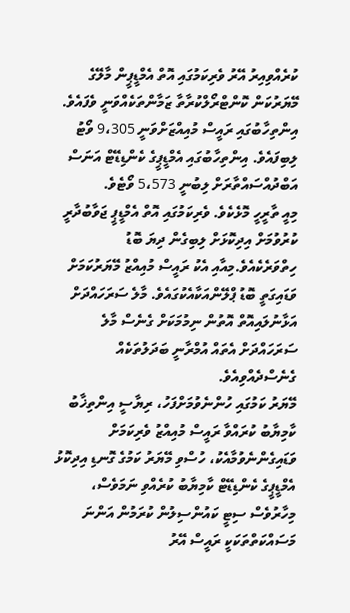ކުރެއްވިއިރު އޭރު ވެރިކަމުގައި އޮތް އެމްޑީޕީން މާލޭގެ މޭޔަރުކަން ކޮންޓްރޯލްކުރާތާ ޒަމާންތަކެއްވަނީ ވެފައެވެ.
އިންތިހާބުގައި ރައީސް މުއިއްޒަށްވަނީ 9،305 ވޯޓު ލިބިފައެވެ. އިންތިހާބުގައި އެމްޑީޕީގެ ކެންޑިޑޭޓް އަނަސް އަބްދުއްސައްތާރަށް ލިބުނީ 5،573 ވޯޓެވެ.
މިއީ ތާރީހީ މޮޅެކެވެ. ވެރިކަމުގައި އޮތް އެމްޑީޕީ ޖަވާބުދާރީ ކުރުވުމަށް އިދިކޮޅަށް ލިބިގެން ދިޔަ ބޮޑު ހިތްވަރެކެއެވެ.މިއާއި އެކު ރައީސް މުއިއްޒު މޭޔަރުކަމަށް ވަޑައިގަތީ ބޮޑު ޕްލޭންއަކާއެކުގައެވެ. މާލެ ސަރަހައްދަށް އަޅާނުލައިއޮތް އޮތުން ނިމުމަކަށް ގެނެސް މާލެ ސަރަހައްދަށް އެތައް އުމްރާނީ ބަދަލުތަކެއް ގެނެސްދެއްވިއެވެ.
މޭޔަރު ކަމުގައި ހުންނެވުމަށްފަހު، ރިޔާސީ އިންތިޚާބު ކާމިޔާބު ކުރައްވާ ރައީސް މުއިއްޒު ވެރިކަމަށް ވަޑައިގެންނެވުމާއެކު، ހުސްވި މޭޔަރު ކަމުގެ ގޮނޑި އިދިކޮޅު އެމްޑީޕީގެ ކެންޑިޑޭޓް ކާމިޔާބު ކުރެއްވި ނަމަވެސް، މިހާރުވެސް ސިޓީ ކައުންސިލުން ކުރަމުން އަންނަ މަސައްކަތްތަކަކީ ރައީސް އޭރު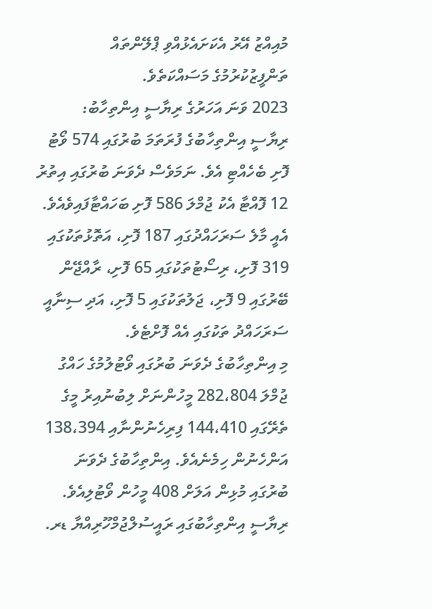މުއިއްޒު އޭރު އެކަށައެޅުއްވި ޕްލޭންތައް ތަންފީޒުކުރުމުގެ މަސައްކަތެވެ.
2023 ވަނަ އަހަރުގެ ރިޔާސީ އިންތިހާބު:
ރިޔާސީ އިންތިހާބުގެ ފުރަތަމަ ބުރުގައި 574 ވޯޓު ފޮށި ބެހެއްޓި އެވެ. ނަމަވެސް ދެވަނަ ބުރުގައި އިތުރު 12 ފޮއްޓާ އެކު ޖުމްލަ 586 ފޮށި ބަހައްޓާފައިވެއެވެ. އެއީ މާލެ ސަރަހައްދުގައި 187 ފޮށި، އަތޮޅުތަކުގައި 319 ފޮށި، ރިސޯޓުތަކުގައި 65 ފޮށި، ރާއްޖޭން ބޭރުގައި 9 ފޮށި، ޖަލުތަކުގައި 5 ފޮށި، އަދި ސިނާއީ ސަރަހައްދު ތަކުގައި އެއް ފޮށްޓެވެ.
މި އިންތިހާބުގެ ދެވަނަ ބުރުގައި ވޯޓުލުމުގެ ހައްގު ޖުމްލަ 282،804 މީހުންނަށް ލިބުނުއިރު މީގެ ތެރޭގައި 144،410 ފިރިހެނުންނާއި 138،394 އަންހެނުން ހިމެނެއެވެ. އިންތިހާބުގެ ދެވަނަ ބުރުގައި މުޅިން އަލަށް 408 މީހުން ވޯޓުލިއެވެ.
ރިޔާސީ އިންތިހާބުގައި ރައީސުލްޖުމްހޫރިއްޔާ ޑރ.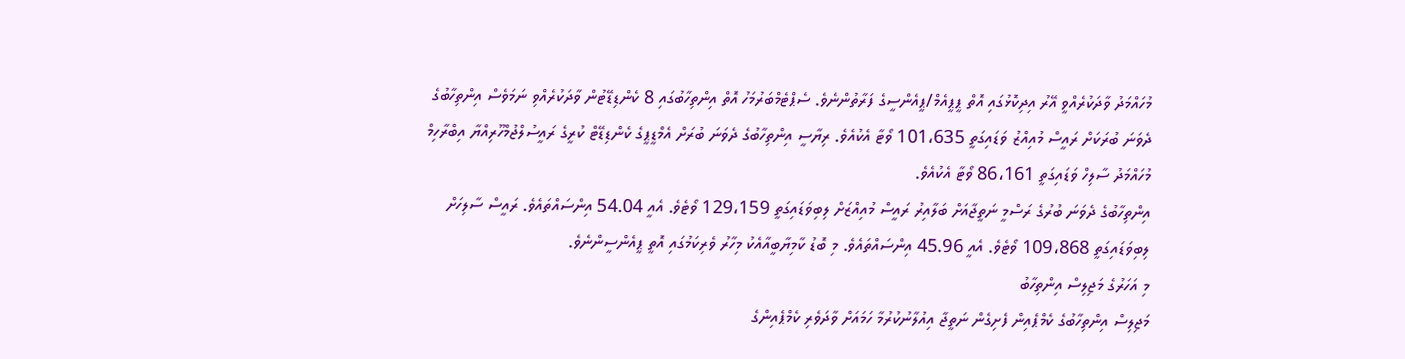މުހައްމަދު ވާދަކުރެއްވީ އޭރު އިދިކޮޅުގައި އޮތް ޕީޕީއެމް/ޕީއެންސީގެ ފަރާތުންނެވެ. ސެޕްޓެމްބަރުމަހު އޮތް އިންތިހާބުގައި 8 ކެންޑިޑޭޓުން ވާދަކުރެއްވި ނަމަވެސް އިންތިހާބުގެ ދެވަނަ ބުރަކަށް ރައީސް މުއިއްޒު ވަޑައިގަތީ 101،635 ވޯޓާ އެކުއެވެ. ރިޔާސީ އިންތިހާބުގެ ދެވަނަ ބުރަށް އެމްޑީޕީގެ ކެންޑިޑޭޓް ކުރީގެ ރައީސުލްޖުމްހޫރިއްޔާ އިބްރާހިމް މުހައްމަދު ސާލިހް ވަޑައިގަތީ 86،161 ވޯޓާ އެކުއެވެ.
އިންތިހާބުގެ ދެވަނަ ބުރުގެ ރަސްމީ ނަތީޖާއަށް ބަލާއިރު ރައީސް މުއިއްޒަށް ލިބިވަޑައިގަތީ 129،159 ވޯޓެވެ. އެއީ 54.04 އިންސައްތައެވެ. ރައީސް ސާލިހަށް ލިބިވަޑައިގަތީ 109،868 ވޯޓެވެ. އެއީ 45.96 އިންސައްތައެވެ. މި ބޮޑު ކާމިޔާބީއާއެކު މިހާރު ވެރިކަމުގައި އޮތީ ޕީއެންސީންނެވެ.
މި އަހަރުގެ މަޖިލިސް އިންތިހާބު
މަޖިލިސް އިންތިހާބުގެ ކެމްޕެއިން ފެށިގެން ނަތީޖާ އިއުލާނުކުރުމާ ހަމައަށް ވާދަވެރި ކެމްޕެއިންގެ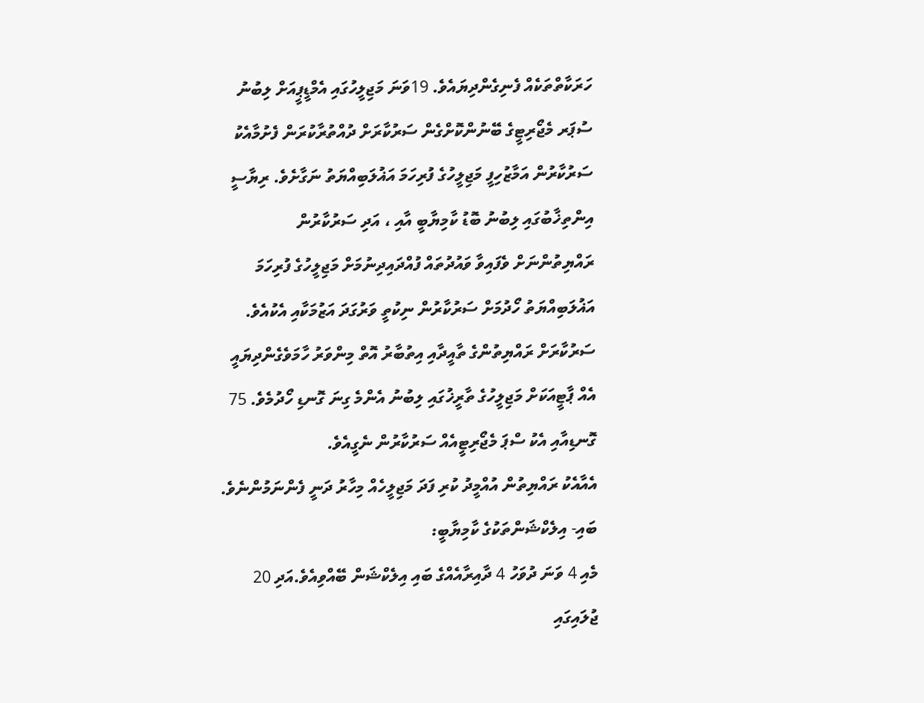ހަރަކާތްތަކެއް ފެނިގެންދިޔައެވެ. 19ވަނަ މަޖިލީހުގައި އެމްޑީޕީއަށް ލިބުނު ސުޕަރ މެޖޯރިޓީގެ ބޭނުންކޮށްގެން ސަރުކާރަށް ދުއްތުރާކުރަން ފެށުމާއެކު ސަރުކާރުން އަމާޒުހިފީ މަޖިލީހުގެ ފުރިހަމަ އަޣުލަބިއްޔަތު ނަގާށެވެ. ރިޔާސީ އިންތިޚާބުގައި ލިބުނު ބޮޑު ކާމިޔާބީ އާއި ، އަދި ސަރުކާރުން ރައްޔިތުންނަށް ވެފައިވާ ވައުދުތައް ފުއްދައިދިނުމަށް މަޖިލީހުގެ ފުރިހަމަ އަޣުލަބިއްޔަތު ހޯދުމަށް ސަރުކާރުން ނިކުތީ ވަރުގަދަ އަޒުމަކާއި އެކުއެވެ. ސަރުކާރަށް ރައްޔިތުންގެ ތާއީދާއި އިތުބާރު އޮތް މިންވަރު ހާމަވެގެންދިޔައީ އެއް ޕާޓީއަކަށް މަޖިލީހުގެ ތާރީޚުގައި ލިބުނު އެންމެ ގިނަ ގޮނޑި ހޯދުމެވެ. 75 ގޮނޑިއާއި އެކު ސްޕަ މެޖޯރިޓީއެއް ސަރުކާރުން ނެގީއެވެ.
އެއާއެކު ރައްޔިތުން އުއްމީދު ކުރި ފަދަ މަޖިލީހެއް މިހާރު ދަނީ ފެންނަމުންނެވެ.
ބައި- އިލެކްޝަންތަކުގެ ކާމިޔާބީ:
މެއި 4 ވަނަ ދުވަހު 4 ދާއިރާއެއްގެ ބައި އިލެކްޝަން ބޭއްވިއެވެ.އަދި 20 ޖުލައިގައި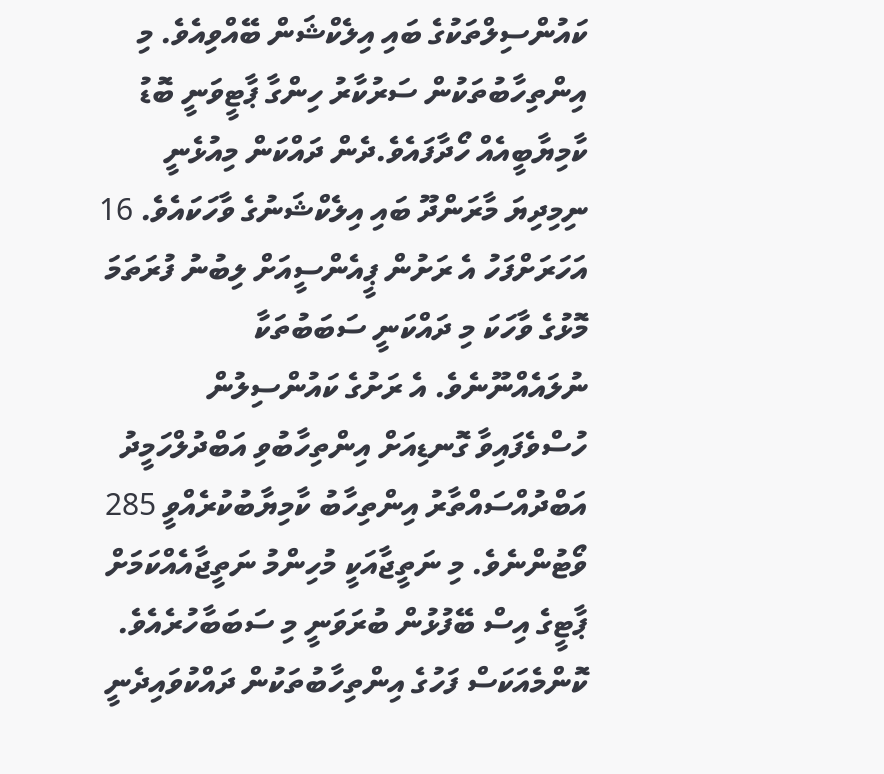ކައުންސިލްތަކުގެ ބައި އިލެކްޝަން ބޭއްވިއެވެ. މި އިންތިހާބުތަކުން ސަރުކާރު ހިންގާ ޕާޓީވަނީ ބޮޑު ކާމިޔާބީއެއް ހޯދާފައެވެ.ދެން ދައްކަން މިއުޅެނީ ނިމިދިޔަ މާރަންދޫ ބައި އިލެކްޝަނުގެ ވާހަކައެވެ. 16 އަހަރަށްފަހު އެ ރަށުން ޕީއެންސީއަށް ލިބުނު ފުރަތަމަ މޮޅުގެ ވާހަކަ މި ދައްކަނީ ސަބަބުތަކާ ނުލައެއްނޫނެވެ. އެ ރަށުގެ ކައުންސިލުން ހުސްވެފައިވާ ގޮނޑިއަށް އިންތިހާބުވި އަބްދުލްހަމީދު އަބްދުއްސައްތާރު އިންތިހާބު ކާމިޔާބުކުރެއްވީ 285 ވޯޓުންނެވެ. މި ނަތީޖާއަކީ މުހިންމު ނަތީޖާއެއްކަމަށް ޕާޓީގެ އިސް ބޭފުޅުން ބުރަވަނީ މި ސަބަބާހުރެއެވެ.
ކޮންމެއަކަސް ފަހުގެ އިންތިހާބުތަކުން ދައްކުވައިދެނީ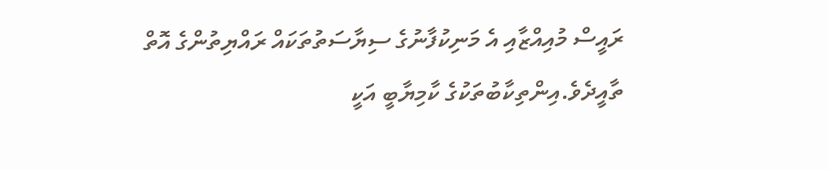ރައީސް މުއިއްޒާއި އެ މަނިކުފާނުގެ ސިޔާސަތުތަކައް ރައްޔިތުންގެ އޮތް ތާއީދެވެ.އިންތިކާބުތަކުގެ ކާމިޔާބީ އަކީ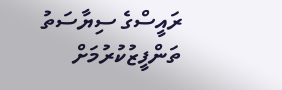ރައީސްގެ ސިޔާސަތު ތަންފީޒުކުރުމަށް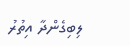ލިބިގެންދާ އިތުރު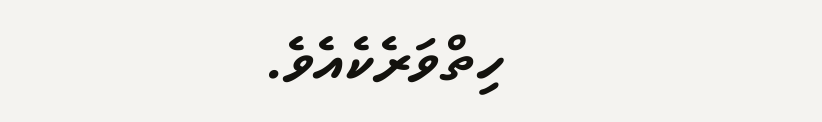ހިތްވަރެކެއެވެ.